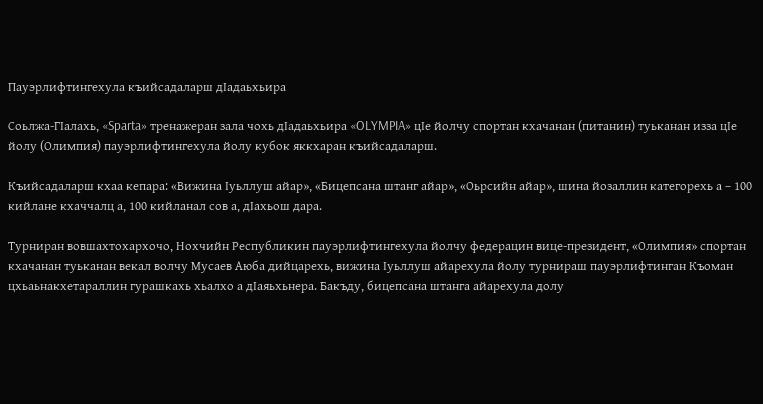Пауэрлифтингехула къийсадаларш дIадаьхьира

Соьлжа-ГIалахь, «Sparta» тренажеран зала чохь дIадаьхьира «OLYMPIA» цIе йолчу спортан кхачанан (питанин) туьканан изза цIе йолу (Олимпия) пауэрлифтингехула йолу кубок яккхаран къийсадаларш.

Къийсадаларш кхаа кепара: «Вижина Iуьллуш айар», «Бицепсана штанг айар», «Оьрсийн айар», шина йозаллин категорехь а – 100 кийлане кхаччалц а, 100 кийланал сов а, дIахьош дара.

Турниран вовшахтохархочо, Нохчийн Республикин пауэрлифтингехула йолчу федерацин вице-президент, «Олимпия» спортан кхачанан туьканан векал волчу Мусаев Аюба дийцарехь, вижина Iуьллуш айарехула йолу турнираш пауэрлифтинган Къоман цхьаьнакхетараллин гурашкахь хьалхо а дIаяьхьнера. Бакъду, бицепсана штанга айарехула долу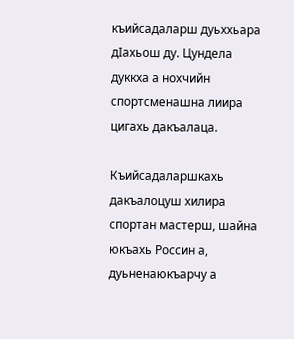къийсадаларш дуьххьара дIахьош ду. Цундела дуккха а нохчийн спортсменашна лиира цигахь дакъалаца.

Къийсадаларшкахь дакъалоцуш хилира спортан мастерш, шайна юкъахь Россин а, дуьненаюкъарчу а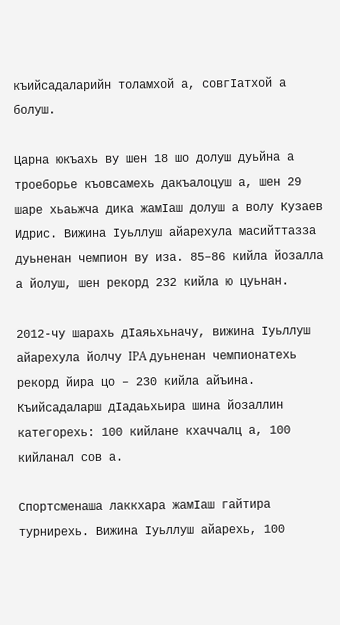къийсадаларийн толамхой а, совгIатхой а болуш.

Царна юкъахь ву шен 18 шо долуш дуьйна а троеборье къовсамехь дакъалоцуш а, шен 29 шаре хьаьжча дика жамIаш долуш а волу Кузаев Идрис. Вижина Iуьллуш айарехула масийттазза дуьненан чемпион ву иза. 85–86 кийла йозалла а йолуш, шен рекорд 232 кийла ю цуьнан.

2012-чу шарахь дIаяьхьначу, вижина Iуьллуш айарехула йолчу IPA дуьненан чемпионатехь рекорд йира цо – 230 кийла айъина. Къийсадаларш дIадаьхьира шина йозаллин категорехь: 100 кийлане кхаччалц а, 100 кийланал сов а.

Спортсменаша лаккхара жамIаш гайтира турнирехь. Вижина Iуьллуш айарехь, 100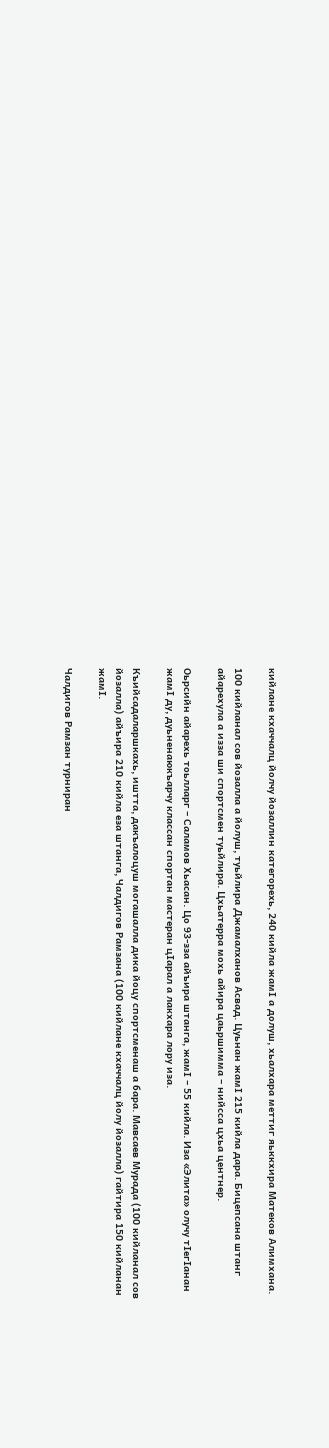кийлане кхаччалц йолчу йозаллин категорехь, 240 кийла жамI а долуш, хьалхара меттиг яьккхира Матеков Алимхана.

100 кийланал сов йозалла а йолуш, туьйлира Джамалханов Асвад. Цуьнан жамI 215 кийла дара. Бицепсана штанг айарехула а изза ши спортсмен туьйлира. Цхьатерра мохь айира цаьршимма – нийсса цхьа центнер.

Оьрсийн айарехь тоьлларг – Саламов Хьасан. Цо 93-зза айъира штанга, жамI – 55 кийла. Иза «Элита» олучу тIегIанан жамI ду, дуьненаюкъарчу классан спортан мастеран цIарал а лакхара лору иза.

Къийсадаларшкахь, иштта, дакъалоцуш могашалла дика йоцу спортсменаш а бара. Мавсаев Мурада (100 кийланал сов йозалла) айъира 210 кийла еза штанга, Чалдигов Рамзана (100 кийлане кхаччалц йолу йозалла) гайтира 150 кийланан жамI.

Чалдигов Рамзан турниран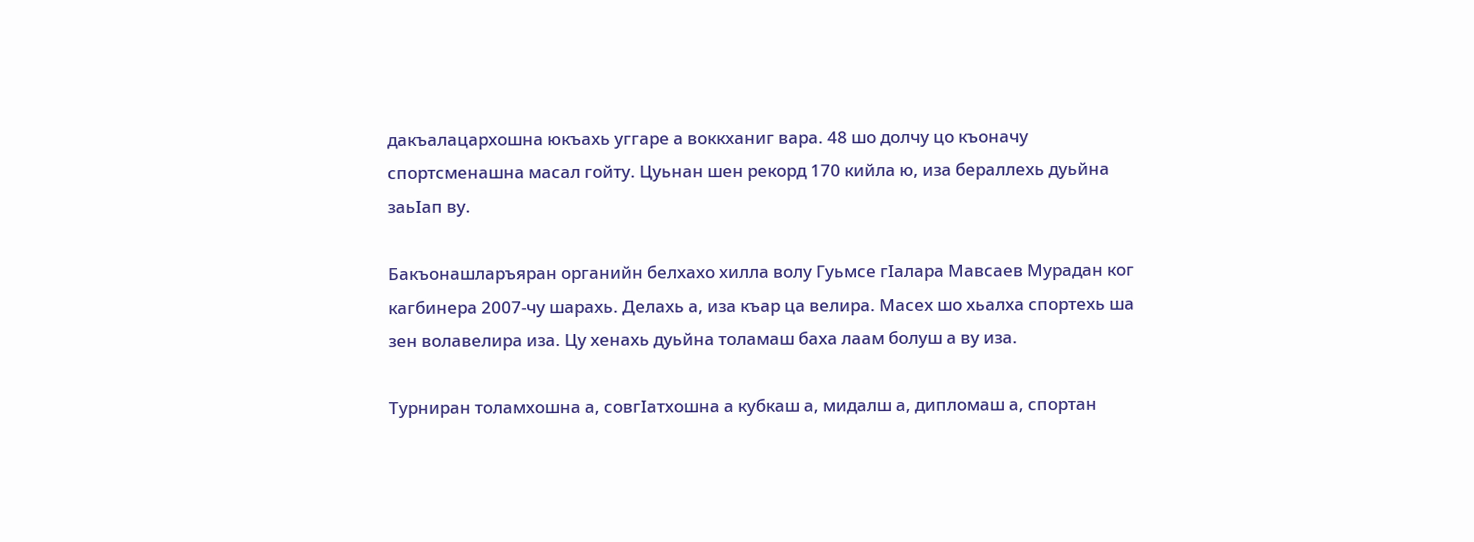дакъалацархошна юкъахь уггаре а воккханиг вара. 48 шо долчу цо къоначу спортсменашна масал гойту. Цуьнан шен рекорд 170 кийла ю, иза бераллехь дуьйна заьIап ву.

Бакъонашларъяран органийн белхахо хилла волу Гуьмсе гIалара Мавсаев Мурадан ког кагбинера 2007-чу шарахь. Делахь а, иза къар ца велира. Масех шо хьалха спортехь ша зен волавелира иза. Цу хенахь дуьйна толамаш баха лаам болуш а ву иза.

Турниран толамхошна а, совгIатхошна а кубкаш а, мидалш а, дипломаш а, спортан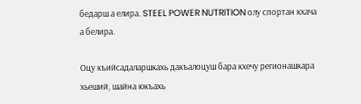бедарш а елира. STEEL POWER NUTRITION олу спортан кхача а белира.

Оцу къийсадаларшкахь дакъалоцуш бара кхечу регионашкара хьеший, шайна юкъахь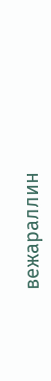вежараллин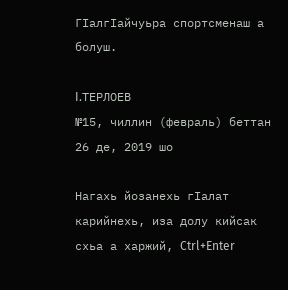ГIалгIайчуьра спортсменаш а болуш.

I.ТЕРЛОЕВ
№15, чиллин (февраль) беттан 26 де, 2019 шо

Нагахь йозанехь гIалат карийнехь, иза долу кийсак схьа а харжий, Ctrl+Enter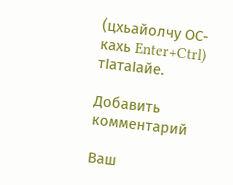(цхьайолчу ОС-кахь Enter+Ctrl) тIатаIайе.

Добавить комментарий

Ваш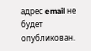адрес email не будет опубликован.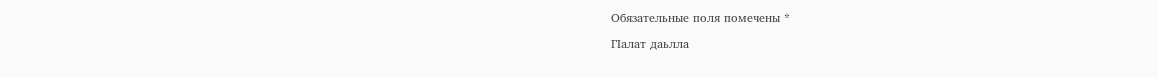Обязательные поля помечены *

ГIалат даьлла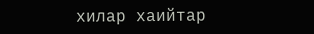хилар хаийтар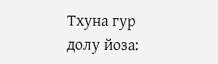Тхуна гур долу йоза: